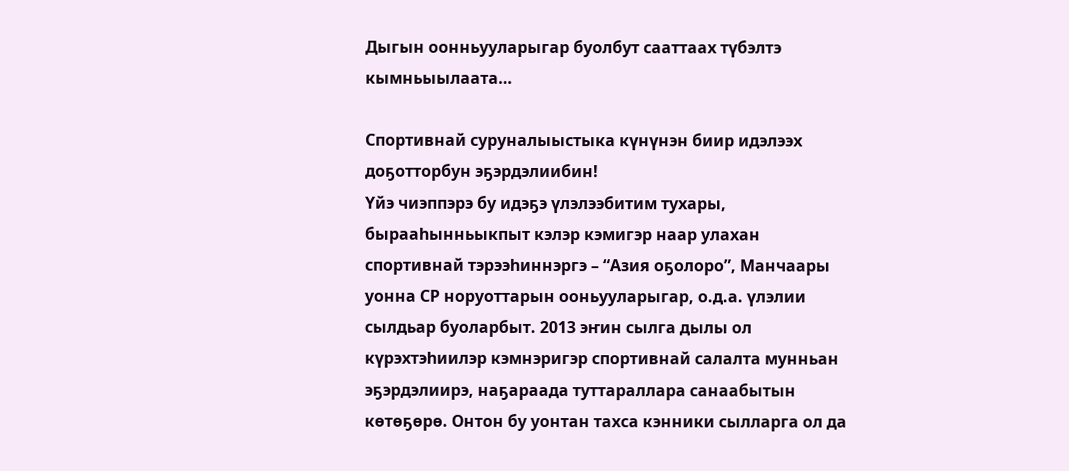Дыгын оонньууларыгар буолбут сааттаах түбэлтэ кымньыылаата…

Спортивнай суруналыыстыка күнүнэн биир идэлээх доҕотторбун эҕэрдэлиибин!
Үйэ чиэппэрэ бу идэҕэ үлэлээбитим тухары, бырааһынньыкпыт кэлэр кэмигэр наар улахан спортивнай тэрээһиннэргэ – “Азия оҕолоро”, Манчаары уонна СР норуоттарын ооньууларыгар, о.д.а. үлэлии сылдьар буоларбыт. 2013 эҥин сылга дылы ол күрэхтэһиилэр кэмнэригэр спортивнай салалта мунньан эҕэрдэлиирэ, наҕараада туттараллара санаабытын көтөҕөрө. Онтон бу уонтан тахса кэнники сылларга ол да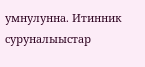умнулунна. Итинник суруналыыстар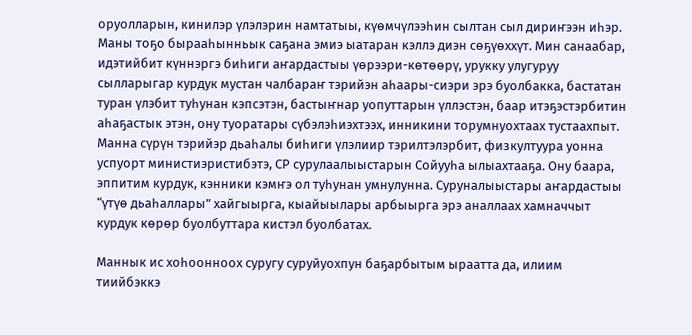оруолларын, кинилэр үлэлэрин намтатыы, күөмчүлээһин сылтан сыл дириҥээн иһэр.
Маны тоҕо бырааһынньык саҕана эмиэ ыатаран кэллэ диэн сөҕүөххүт. Мин санаабар, идэтийбит күннэргэ биһиги аҥардастыы үөрээри-көтөөрү, урукку улугуруу сылларыгар курдук мустан чалбараҥ тэрийэн аһаары-сиэри эрэ буолбакка, бастатан туран үлэбит туһунан кэпсэтэн, бастыҥнар уопуттарын үллэстэн, баар итэҕэстэрбитин аһаҕастык этэн, ону туоратары сүбэлэһиэхтээх, инникини торумнуохтаах тустаахпыт. Манна сүрүн тэрийэр дьаһалы биһиги үлэлиир тэрилтэлэрбит, физкултуура уонна успуорт министиэристибэтэ, СР сурулаалыыстарын Сойууһа ылыахтааҕа. Ону баара, эппитим курдук, кэнники кэмҥэ ол туһунан умнулунна. Суруналыыстары аҥардастыы “үтүө дьаһаллары” хайгыырга, кыайыылары арбыырга эрэ аналлаах хамначчыт курдук көрөр буолбуттара кистэл буолбатах.

Маннык ис хоһоонноох суругу суруйуохпун баҕарбытым ыраатта да, илиим тиийбэккэ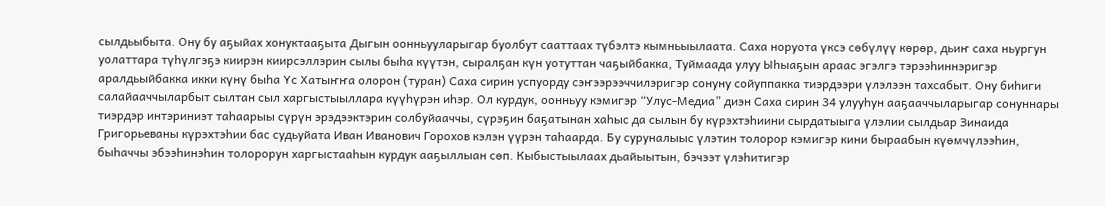сылдьыбыта. Ону бу аҕыйах хонуктааҕыта Дыгын оонньууларыгар буолбут сааттаах түбэлтэ кымньыылаата. Саха норуота үксэ сөбүлүү көрөр, дьиҥ саха ньургун уолаттара түһүлгэҕэ киирэн киирсэллэрин сылы быһа күүтэн, сыралҕан күн уотуттан чаҕыйбакка, Туймаада улуу Ыһыаҕын араас эгэлгэ тэрээһиннэригэр аралдьыйбакка икки күнү быһа Үс Хатыҥҥа олорон (туран) Саха сирин успуорду сэҥээрээччилэригэр сонуну сойуппакка тиэрдээри үлэлээн тахсабыт. Ону биһиги салайааччыларбыт сылтан сыл харгыстыыллара күүһүрэн иһэр. Ол курдук, оонньуу кэмигэр “Улус-Медиа” диэн Саха сирин 34 улууһун ааҕааччыларыгар сонуннары тиэрдэр интэриниэт таһаарыы сүрүн эрэдээктэрин солбуйааччы, сүрэҕин баҕатынан хаһыс да сылын бу күрэхтэһиини сырдатыыга үлэлии сылдьар Зинаида Григорьеваны күрэхтэһии бас судьуйата Иван Иванович Горохов кэлэн үүрэн таһаарда. Бу суруналыыс үлэтин толорор кэмигэр кини быраабын күөмчүлээһин, быһаччы эбээһинэһин толорорун харгыстааһын курдук ааҕыллыан сөп. Кыбыстыылаах дьайыытын, бэчээт үлэһитигэр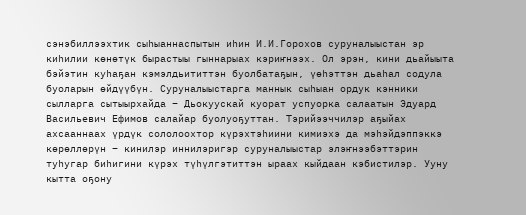сэнэбиллээхтик сыһыаннаспытын иһин И.И.Горохов суруналыыстан эр киһилии көнөтүк бырастыы гыннарыах кэриҥнээх. Ол эрэн, кини дьайыыта бэйэтин куһаҕан кэмэлдьититтэн буолбатаҕын, үөһэттэн дьаһал содула буоларын өйдүүбүн. Суруналыыстарга маннык сыһыан ордук кэнники сылларга сытыырхайда – Дьокуускай куорат успуорка салаатын Эдуард Васильевич Ефимов салайар буолуоҕуттан. Тэрийээччилэр аҕыйах ахсааннаах үрдүк сололоохтор күрэхтэһиини кимиэхэ да мэһэйдэппэккэ көрөллөрүн – кинилэр иннилэригэр суруналыыстар элэҥнээбэттэрин туһугар биһигини күрэх түһүлгэтиттэн ыраах кыйдаан кэбистилэр. Ууну кытта оҕону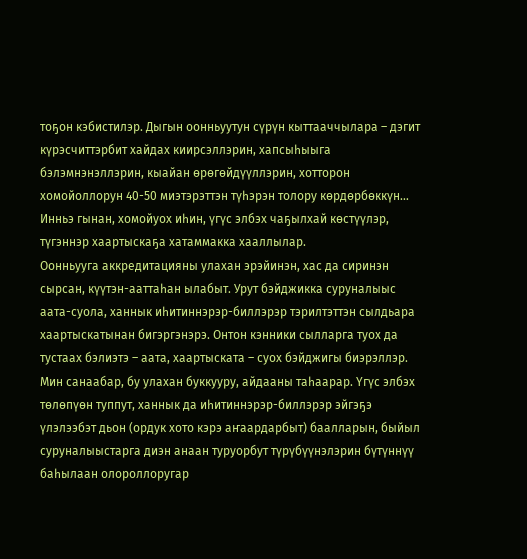тоҕон кэбистилэр. Дыгын оонньуутун сүрүн кыттааччылара – дэгит күрэсчиттэрбит хайдах киирсэллэрин, хапсыһыыга бэлэмнэнэллэрин, кыайан өрөгөйдүүллэрин, хотторон хомойоллорун 40-50 миэтэрэттэн түһэрэн толору көрдөрбөккүн… Инньэ гынан, хомойуох иһин, үгүс элбэх чаҕылхай көстүүлэр, түгэннэр хаартыскаҕа хатаммакка хааллылар.
Оонньууга аккредитацияны улахан эрэйинэн, хас да сиринэн сырсан, күүтэн-ааттаһан ылабыт. Урут бэйджикка суруналыыс аата-суола, ханнык иһитиннэрэр-биллэрэр тэрилтэттэн сылдьара хаартыскатынан бигэргэнэрэ. Онтон кэнники сылларга туох да тустаах бэлиэтэ – аата, хаартыската – суох бэйджигы биэрэллэр. Мин санаабар, бу улахан буккууру, айдааны таһаарар. Үгүс элбэх төлөпүөн туппут, ханнык да иһитиннэрэр-биллэрэр эйгэҕэ үлэлээбэт дьон (ордук хото кэрэ аҥаардарбыт) баалларын, быйыл суруналыыстарга диэн анаан туруорбут түрүбүүнэлэрин бүтүннүү баһылаан олороллоругар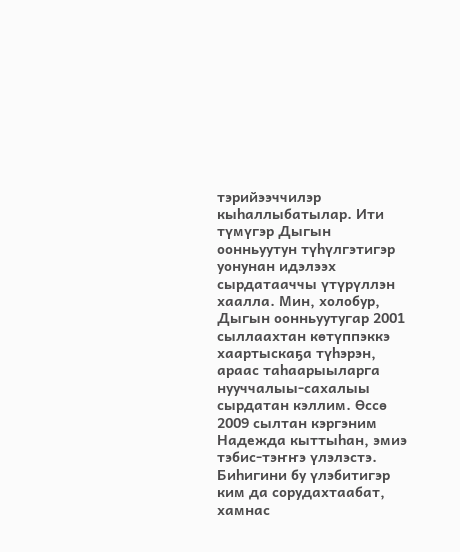тэрийээччилэр кыһаллыбатылар. Ити түмүгэр Дыгын оонньуутун түһүлгэтигэр уонунан идэлээх сырдатааччы үтүрүллэн хаалла. Мин, холобур, Дыгын оонньуутугар 2001 сыллаахтан көтүппэккэ хаартыскаҕа түһэрэн, араас таһаарыыларга нууччалыы-сахалыы сырдатан кэллим. Өссө 2009 сылтан кэргэним Надежда кыттыһан, эмиэ тэбис-тэҥҥэ үлэлэстэ. Биһигини бу үлэбитигэр ким да сорудахтаабат, хамнас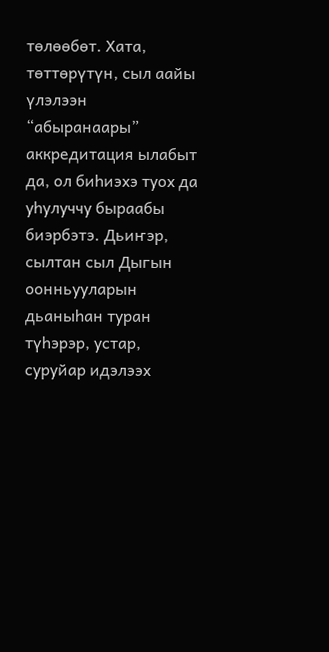төлөөбөт. Хата, төттөрүтүн, сыл аайы үлэлээн “абыранаары” аккредитация ылабыт да, ол биһиэхэ туох да уһулуччу быраабы биэрбэтэ. Дьиҥэр, сылтан сыл Дыгын оонньууларын дьаныһан туран түһэрэр, устар, суруйар идэлээх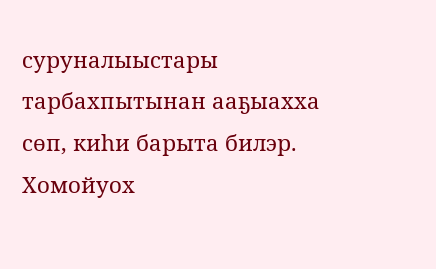суруналыыстары тарбахпытынан ааҕыахха сөп, киһи барыта билэр. Хомойуох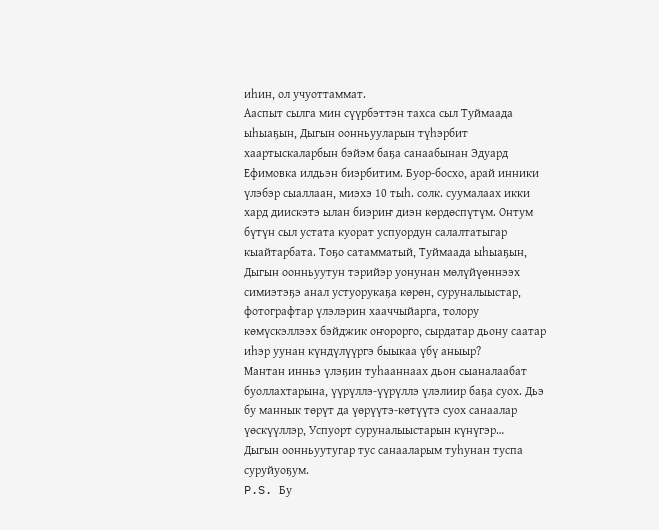иһин, ол учуоттаммат.
Ааспыт сылга мин сүүрбэттэн тахса сыл Туймаада ыһыаҕын, Дыгын оонньууларын түһэрбит хаартыскаларбын бэйэм баҕа санаабынан Эдуард Ефимовка илдьэн биэрбитим. Буор-босхо, арай инники үлэбэр сыаллаан, миэхэ 10 тыһ. солк. суумалаах икки хард диискэтэ ылан биэриҥ диэн көрдөспүтүм. Онтум бүтүн сыл устата куорат успуордун салалтатыгар кыайтарбата. Тоҕо сатамматый, Туймаада ыһыаҕын, Дыгын оонньуутун тэрийэр уонунан мөлүйүөннээх симиэтэҕэ анал устуорукаҕа көрөн, суруналыыстар, фотографтар үлэлэрин хааччыйарга, толору көмүскэллээх бэйджик оҥорорго, сырдатар дьону саатар иһэр уунан күндүлүүргэ быыкаа үбү аныыр?
Мантан инньэ үлэҕин туһааннаах дьон сыаналаабат буоллахтарына, үүрүллэ-үүрүллэ үлэлиир баҕа суох. Дьэ бу маннык төрүт да үөрүүтэ-көтүүтэ суох санаалар үөскүүллэр, Успуорт суруналыыстарын күнүгэр…
Дыгын оонньуутугар тус санааларым туһунан туспа суруйуоҕум.
P.S. Бу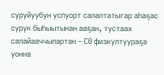суруйуубун успуорт салалтатыгар аһаҕас сурук быһыытынан ааҕан, тустаах салайааччылартан – СӨ физкултуураҕа уонна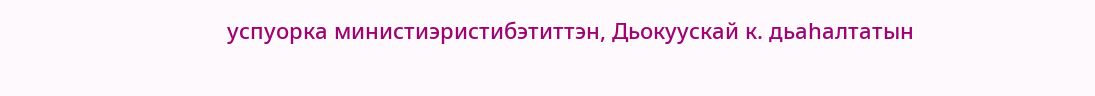успуорка министиэристибэтиттэн, Дьокуускай к. дьаһалтатын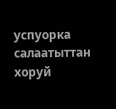успуорка салаатыттан хоруй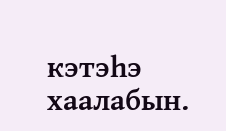кэтэһэ хаалабын.